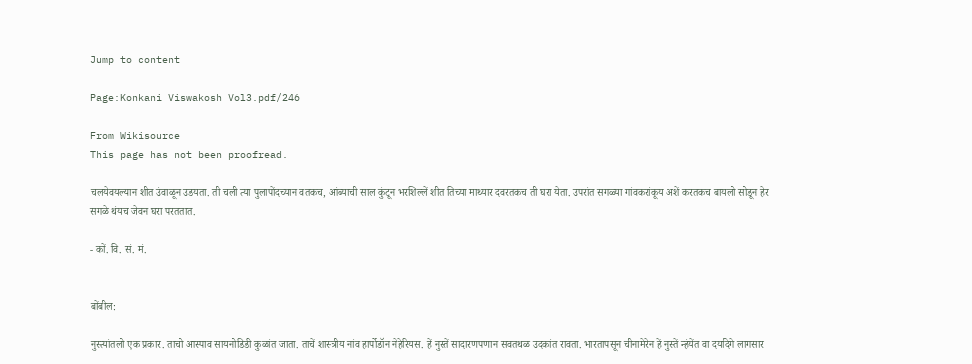Jump to content

Page:Konkani Viswakosh Vol3.pdf/246

From Wikisource
This page has not been proofread.

चलयेवयल्यान शीत उंवाळून उडयता. ती चली त्या पुलापोंदच्यान वतकच, आंब्याची साल कुंटून भरशिल्लें शीत तिच्या माथ्यार दवरतकच ती घरा येता. उपरांत सगळ्या गांवकरांकूय अशें करतकच बायलो सोडून हेर सगळे थंयच जेवन घरा परततात.

- कों. वि. सं. मं.


बोंबील:

नुस्त्यांतलो एक प्रकार. ताचो आस्पाव सायनोडिडी कुळांत जाता. ताचें शास्त्रीय नांव हार्पोडॉन नेहेरियस. हें नुस्तें सादारणपणान सवतथळ उदकांत रावता. भारतापसून चीनामेरेन हें नुस्तें न्हंयेंत वा दर्यादेगे लागसार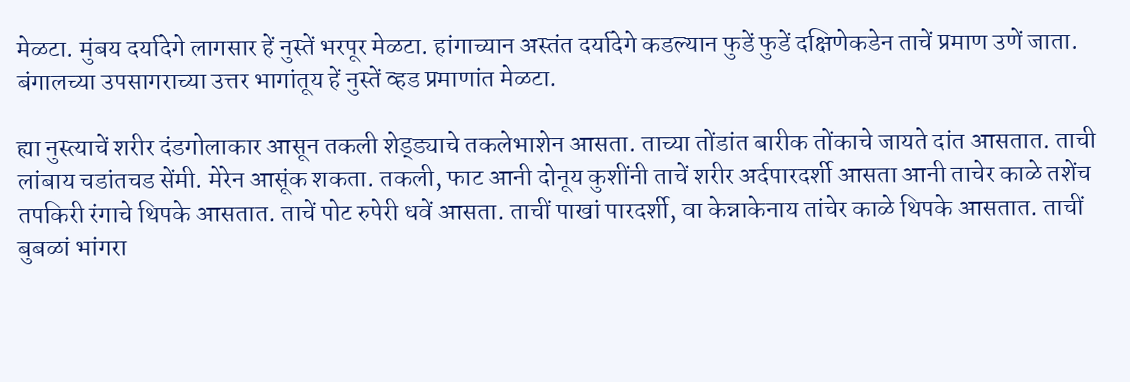मेळटा. मुंबय दर्यादेगे लागसार हें नुस्तें भरपूर मेळटा. हांगाच्यान अस्तंत दर्यादेगे कडल्यान फुडें फुडें दक्षिणेकडेन ताचें प्रमाण उणें जाता. बंगालच्या उपसागराच्या उत्तर भागांतूय हें नुस्तें व्हड प्रमाणांत मेळटा.

ह्या नुस्त्याचें शरीर दंडगोलाकार आसून तकली शेड्ड्याचे तकलेभाशेन आसता. ताच्या तोंडांत बारीक तोंकाचे जायते दांत आसतात. ताची लांबाय चडांतचड सेंमी. मेरेन आसूंक शकता. तकली, फाट आनी दोनूय कुशींनी ताचें शरीर अर्दपारदर्शी आसता आनी ताचेर काळे तशेंच तपकिरी रंगाचे थिपके आसतात. ताचें पोट रुपेरी धवें आसता. ताचीं पाखां पारदर्शी, वा केन्नाकेनाय तांचेर काळे थिपके आसतात. ताचीं बुबळां भांगरा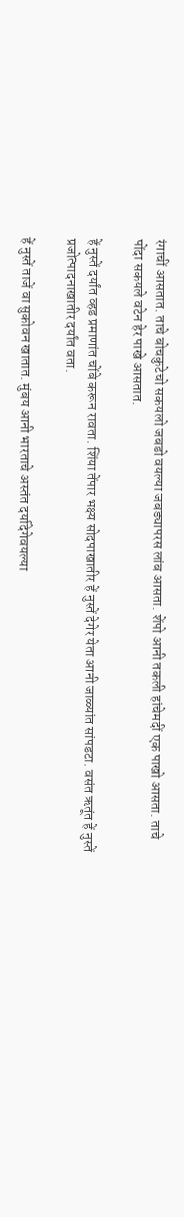रंगाचीं आसतात. ताचे बोचकुटेचो सकयलो जबडो वयल्या जबड्यापरस लांब आसता. शेंपो आनी तकली हांचेमदीं एक पाखो आसता. ताचे पोंदा सकयले वटेन हेर पाखे आसतात.

हें नुस्तें दर्यांत व्हड प्रमाणांत चोंबे करून रावता. शिंया तेंपार भक्ष्य सोदपाखातीर हें नुस्तें देगेर येता आनी जाळ्यांत सांपडटा. वसंत ऋतूंत हें नुस्तें प्रजोत्पादनाखातीर दर्यांत वता.

हें नुस्तें ताजें वा सुकोवन खातात. मुंबय आनी भारताचे अस्तंत दर्यादेगेवयल्या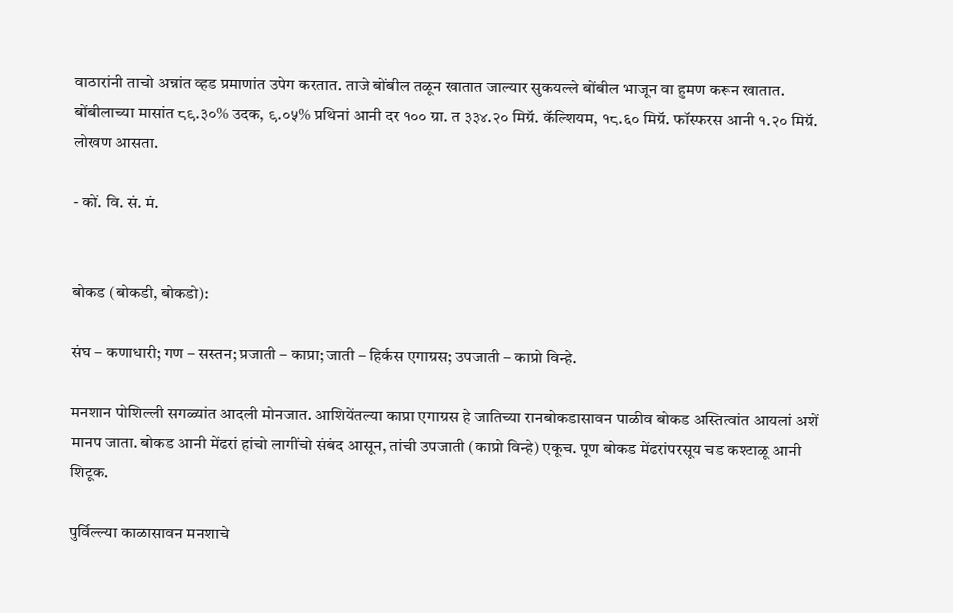वाठारांनी ताचो अन्नांत व्हड प्रमाणांत उपेग करतात. ताजे बोंबील तळून खातात जाल्यार सुकयल्ले बोंबील भाजून वा हुमण करून खातात. बोंबीलाच्या मासांत ८९.३०% उदक, ९.०५% प्रथिनां आनी दर १०० ग्रा. त ३३४.२० मिग्रॅ. कॅल्शियम, १८.६० मिग्रॅ. फॉस्फरस आनी १.२० मिग्रॅ. लोखण आसता.

- कों. वि. सं. मं.


बोकड (बोकडी, बोकडो):

संघ – कणाधारी; गण – सस्तन; प्रजाती – काप्रा; जाती – हिर्कस एगाग्रस; उपजाती – काप्रो विन्हे.

मनशान पोशिल्ली सगळ्यांत आदली मोनजात. आशियेंतल्या काप्रा एगाग्रस हे जातिच्या रानबोकडासावन पाळीव बोकड अस्तित्वांत आयलां अशें मानप जाता. बोकड आनी मेंढरां हांचो लागींचो संबंद आसून, तांची उपजाती (काप्रो विन्हे) एकूच. पूण बोकड मेंढरांपरसूय चड कश्टाळू आनी शिटूक.

पुर्विल्ल्या काळासावन मनशाचे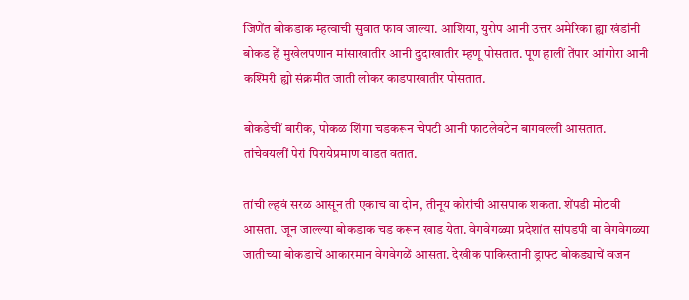जिणेंत बोकडाक म्हत्वाची सुवात फाव जाल्या. आशिया, युरोप आनी उत्तर अमेरिका ह्या खंडांनी बोकड हें मुखेलपणान मांसाखातीर आनी दुदाखातीर म्हणू पोसतात. पूण हालीं तेंपार आंगोरा आनी कश्मिरी ह्यो संक्रमीत जाती लोकर काडपाखातीर पोसतात.

बोकडेचीं बारीक, पोकळ शिंगा चडकरून चेपटी आनी फाटलेवटेन बागवल्ली आसतात. तांचेवयलीं पेरां पिरायेप्रमाण वाडत वतात.

तांची ल्हवं सरळ आसून ती एकाच वा दोन, तीनूय कोरांची आसपाक शकता. शेंपडी मोटवी आसता. जून जाल्ल्या बोकडाक चड करून खाड येता. वेगवेगळ्या प्रदेशांत सांपडपी वा वेगवेगळ्या जातीच्या बोकडाचें आकारमान वेगवेगळें आसता. देखीक पाकिस्तानी ड्राफ्ट बोकड्याचें वजन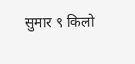सुमार ९ किलो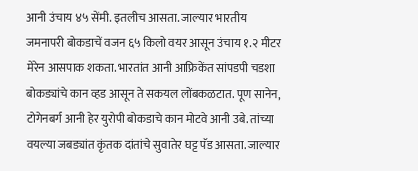आनी उंचाय ४५ सेंमी. इतलीच आसता. जाल्यार भारतीय जमनापरी बोकडाचें वजन ६५ किलो वयर आसून उंचाय १.२ मीटर मेरेन आसपाक शकता. भारतांत आनी आफ्रिकेंत सांपडपी चडशा बोकड्यांचे कान व्हड आसून ते सकयल लोंबकळटात. पूण सानेन, टोगेनबर्ग आनी हेर युरोपी बोकडाचे कान मोटवे आनी उबे. तांच्या वयल्या जबड्यांत कृंतक दांतांचे सुवातेर घट्ट पॅड आसता. जाल्यार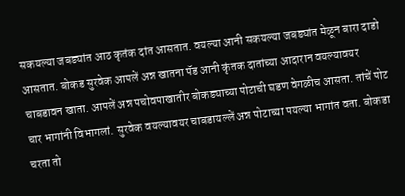सकयल्या जबड्यांत आठ कृतंक दांत आसतात. वयल्या आनी सकयल्या जबड्यांत मेळून बारा दाडो आसतात. बोकड सुरवेक आपलें अन्न खातना पॅड आनी कृंतक दातांच्या आदारान वयल्यावयर चाबडावन खाता. आपलें अन्न पचोवपाखातीर बोकड्याच्या पोटाची घडण वेगळीच आसता. तांचें पोट चार भागांनी विभागलां. सुरवेक वयल्यावयर चाबडायल्लें अन्न पोटाच्या पयल्या भागांत वता. बोकडा चरता तो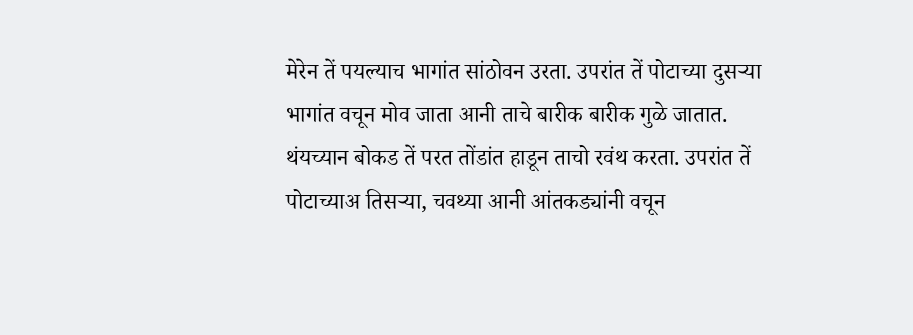मेरेन तें पयल्याच भागांत सांठोवन उरता. उपरांत तें पोटाच्या दुसर्‍या भागांत वचून मोव जाता आनी ताचे बारीक बारीक गुळे जातात. थंयच्यान बोकड तें परत तोंडांत हाडून ताचो रवंथ करता. उपरांत तें पोटाच्याअ तिसर्‍या, चवथ्या आनी आंतकड्यांनी वचून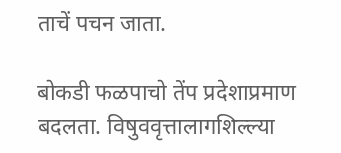ताचें पचन जाता.

बोकडी फळपाचो तेंप प्रदेशाप्रमाण बदलता. विषुववृत्तालागशिल्ल्या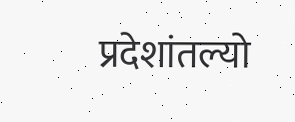प्रदेशांतल्यो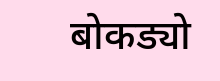बोकड्यो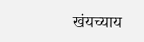खंयच्याय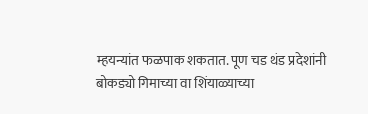म्हयन्यांत फळपाक शकतात. पूण चड थंड प्रदेशांनी बोकड्यो गिमाच्या वा शिंयाळ्याच्या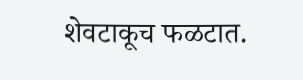शेवटाकूच फळटात.